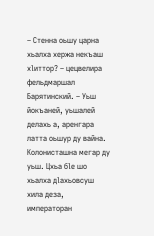– Стенна оьшу царна хьалха хержа некъаш хӏиттор? – цецвелира фельдмаршал Барятинский. – Уьш йокъаней, уьшалей делахь а, аренгара латта оьшур ду вайна. Колонисташна мегар ду уьш. Цхьа бӏе шо хьалха дӏахьовсуш хила деза, императоран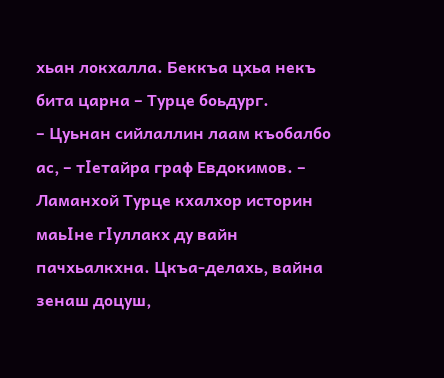хьан локхалла. Беккъа цхьа некъ бита царна – Турце боьдург.
– Цуьнан сийлаллин лаам къобалбо ас, – тӏетайра граф Евдокимов. – Ламанхой Турце кхалхор историн маьӏне гӏуллакх ду вайн пачхьалкхна. Цкъа-делахь, вайна зенаш доцуш,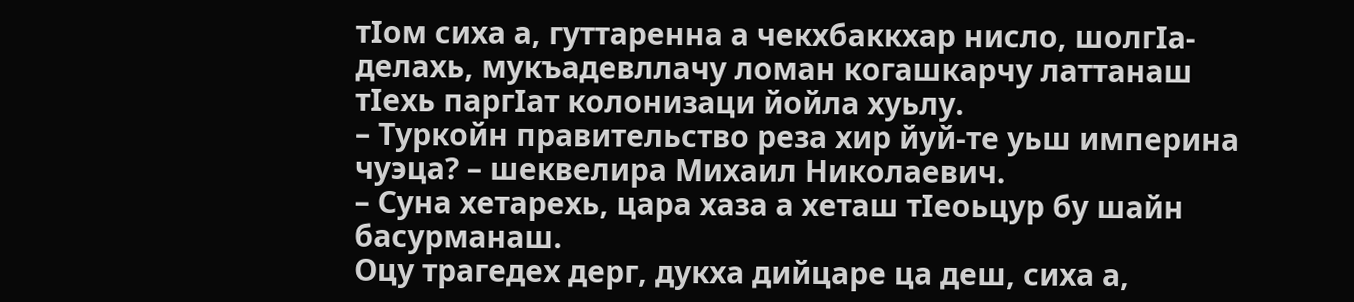тӏом сиха а, гуттаренна а чекхбаккхар нисло, шолгӏа-делахь, мукъадевллачу ломан когашкарчу латтанаш тӏехь паргӏат колонизаци йойла хуьлу.
– Туркойн правительство реза хир йуй-те уьш империна чуэца? – шеквелира Михаил Николаевич.
– Суна хетарехь, цара хаза а хеташ тӏеоьцур бу шайн басурманаш.
Оцу трагедех дерг, дукха дийцаре ца деш, сиха а,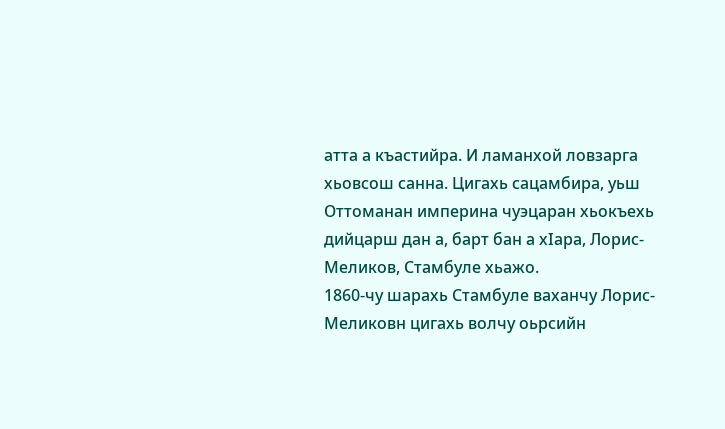атта а къастийра. И ламанхой ловзарга хьовсош санна. Цигахь сацамбира, уьш Оттоманан империна чуэцаран хьокъехь дийцарш дан а, барт бан а хӏара, Лорис-Меликов, Стамбуле хьажо.
1860-чу шарахь Стамбуле ваханчу Лорис-Меликовн цигахь волчу оьрсийн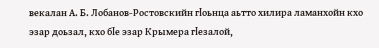векалан А. Б. Лобанов-Ростовскийн гӏоьнца аьтто хилира ламанхойн кхо эзар доьзал, кхо бӏе эзар Крымера гӏезалой,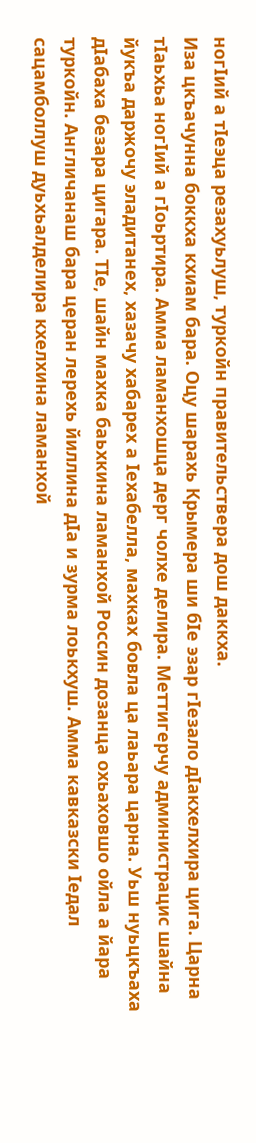ногӏий а тӏеэца резахуьлуш, туркойн правительствера дош даккха.
Иза цкъачунна боккха кхиам бара. Оцу шарахь Крымера ши бӏе эзар гӏезало дӏакхелхира цига. Царна тӏаьхьа ногӏий а гӏоьртира. Амма ламанхошца дерг чолхе делира. Меттигерчу администрацис шайна йукъа даржочу эладитанех, хазачу хабарех а ӏехабелла, махках бовла ца лаьара царна. Уьш нуьцкъаха дӏабаха безара цигара. Тӏе, шайн махка баьхкина ламанхой Россин дозанца охьаховшо ойла а йара туркойн. Англичанаш бара церан лерехь йиллина дӏа и зурма лоькхуш. Амма кавказски ӏедал сацамболлуш дуьхьалделира кхелхина ламанхой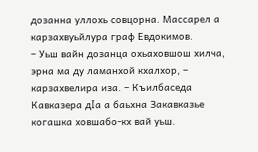дозанна уллохь совцорна. Массарел а карзахвуьйлура граф Евдокимов.
– Уьш вайн дозанца охьаховшош хилча, эрна ма ду ламанхой кхалхор, – карзахвелира иза. – Къилбаседа Кавказера дӏа а баьхна Закавказье когашка ховшабо-кх вай уьш.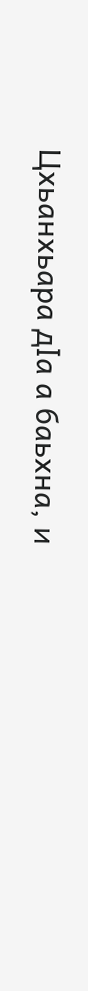Цхьанхьара дӏа а баьхна, и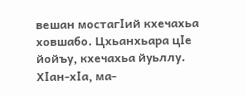вешан мостагӏий кхечахьа ховшабо. Цхьанхьара цӏе йойъу, кхечахьа йуьллу. Хӏан-хӏа, ма-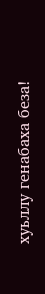хуьллу генабаха беза!